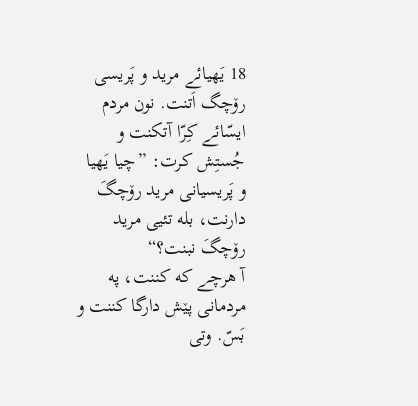18 یَهیائے مرید و پَریسی رۆچگ اَتنت. نون مردم ایسّائے کِرّا آتکنت و جُستِش کرت: ”چیا یَهیا و پَریسیانی مرید رۆچگَ دارنت، بله تئیی مرید رۆچگَ نبنت؟“
آ هرچے که کننت، په مردمانی پێش دارگا کننت و بَسّ. وتی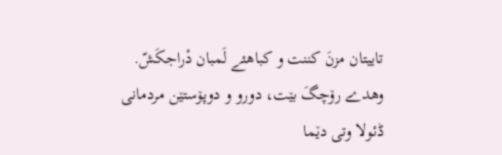تاییتان مزنَ کننت و کباهئے لَمبان دْراجکَشّ.
وهدے رۆچگَ بێت، دورو و دوپۆستێن مردمانی ڈئولا وتی دێما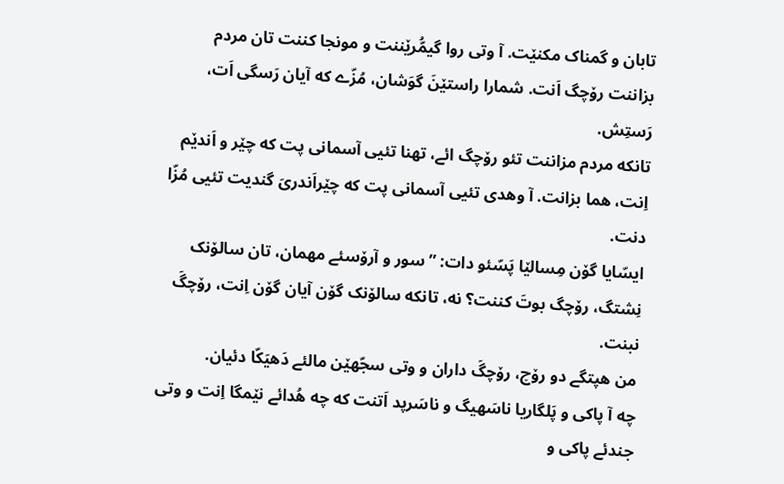تابان و گمناک مکنێت. آ وتی روا گیمُّرێننت و مونجا کننت تان مردم بزاننت رۆچگ اَنت. شمارا راستێنَ گوَشان، مُزّے که آیان رَسگی اَت، رَستِش.
تانکه مردم مزاننت تئو رۆچگ ائے، تهنا تئیی آسمانی پت که چێر و اَندێم اِنت، هما بزانت. آ وهدی تئیی آسمانی پت که چێراَندریَ گندیت تئیی مُزّا دنت.
ایسّایا گۆن مِسالێا پَسّئو دات: ”سور و آرۆسئے مهمان، تان سالۆنک نِشتگ، رۆچگ بوتَ کننت؟ نه، تانکه سالۆنک گۆن آیان گۆن اِنت، رۆچگَ نبنت.
من هپتگے دو رۆچ، رۆچگَ داران و وتی سجّهێن مالئے دَهیَکّا دئیان.
چه آ پاکی و پَلگاریا ناسَهیگ و ناسَرپد اَتنت که چه هُدائے نێمگا اِنت و وتی جندئے پاکی و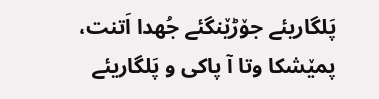پَلگاریئے جۆڑێنگئے جُهدا اَتنت، پمێشکا وتا آ پاکی و پَلگاریئے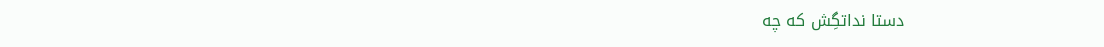دستا نداتگِش که چه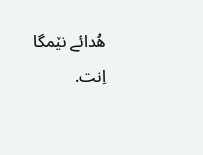هُدائے نێمگا اِنت.